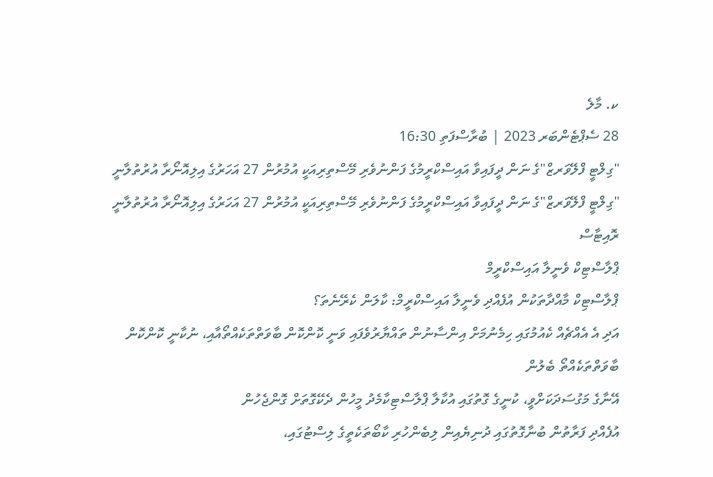ކ. މާލެ
28 ސެޕްޓެންބަރ 2023 | ބުރާސްފަތި 16:30
"ގިލްޓީ ފްލޭވަރޒް"ގެ ނަން ދީފައިވާ އައިސްކްރީމުގެ ފަންނުވެރި މޭސްތިރިއަކީ އުމުރުން 27 އަހަރުގެ އިލިއޮނޯރާ އުރުތުލާނީ
"ގިލްޓީ ފްލޭވަރޒް"ގެ ނަން ދީފައިވާ އައިސްކްރީމުގެ ފަންނުވެރި މޭސްތިރިއަކީ އުމުރުން 27 އަހަރުގެ އިލިއޮނޯރާ އުރުތުލާނީ
ރޮއިޓާސް
ޕްލާސްޓިކް ވެނީލާ އައިސްކްރީމް
ޕްލާސްޓިކް މާއްދާތަކުން އުފެއްދި ވެނީލާ އައިސްކްރީމް: ކާލަން ކެރޭނެތަ؟
އަދި އެ އެއްޗެއް ކެއުމުގައި ހިމެނުމަށް އިންސާނުން ތައްޔާރުވެފައި ވަނީ ކޮންކޮން ބާވަތްތަކެއްތޯއާއި، ނުކާނީ ކޮންކޮން ބާވަތްތަކެއްތޯ ބެލުން
އޭނާގެ މަގުސަދަކަށްވީ، ކުނީގެ ގޮތުގައި އުކާލާ ޕްލާސްޓިކާމެދު މީހުން ދެކޭގޮތަށް ގޮންޖެހުން
އުފެއްދި ފަރާތުން ބުނާގޮތުގައި ދުނިޔެއިން ލިބެންހުރި ކާބޯތަކެތީގެ ލިސްޓުގައި،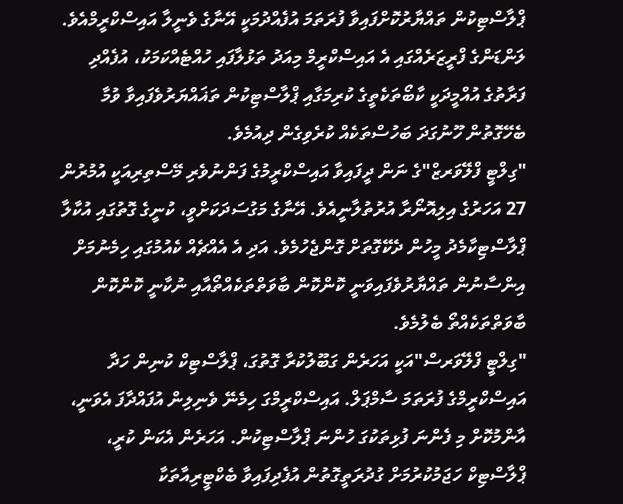ޕްލާސްޓިކުން ތައްޔާރުކޮށްފައިވާ ފުރަތަމަ އުފެއްދުމަކީ އޭނާގެ ވެނީލާ އައިސްކްރީމްއެވެ. ލަންޑަންގެ ފްރީޒަރެއްގައި އެ އައިސްކްރީމް މިއަދު ތަޅުލާފައި ހުއްޓެއްކަމަކު، އުފެއްދި ފަރާތުގެ އުއްމީދަކީ ކާބޯތަކެތީގެ ކުރިމަގާއި ޕްލާސްޓިކުން ތަޣައްޔަރުވެފައިވާ ވުމާ ބެހޭގޮތުން ހޫނުގަދަ ބަހުސްތަކެއް ކުރެވިގެން ދިއުމެވެ.
"ގިލްޓީ ފްލޭވަރޒް"ގެ ނަން ދީފައިވާ އައިސްކްރީމުގެ ފަންނުވެރި މޭސްތިރިއަކީ އުމުރުން 27 އަހަރުގެ އިލިއޮނޯރާ އުރުތުލާނީއެވެ. އޭނާގެ މަގުސަދަކަށްވީ، ކުނީގެ ގޮތުގައި އުކާލާ ޕްލާސްޓިކާމެދު މީހުން ދެކޭގޮތަށް ގޮންޖެހުމެވެ. އަދި އެ އެއްޗެއް ކެއުމުގައި ހިމެނުމަށް އިންސާނުން ތައްޔާރުވެފައިވަނީ ކޮންކޮން ބާވަތްތަކެއްތޯއާއި ނުކާނީ ކޮންކޮން ބާވަތްތަކެއްތޯ ބެލުމެވެ.
"ގިލްޓީ ފްލޭވަރސް"އަކީ އަހަރެން ގަބޫލުކުރާ ގޮތުގަ، ޕްލާސްޓިކް ކުނިން ހަދާ އައިސްކްރީމްގެ ފުރަތަމަ ސާމްޕަލް. އައިސްކްރީމްގަ ހިމެނޭ ވެނިލިން އުފައްދާފަ އެވަނީ، އާންމުކޮށް މި ފެންނަ ފުޅިތަކުގަ ހުންނަ ޕްލާސްޓިކުން. އަހަރެން އެކަން ކުރީ، ޕްލާސްޓިކް ހަޖަމުކުރުމަށް ގުދުރަތީގޮތުން އުފެދިފައިވާ ބެކްޓީރިއާތަކާ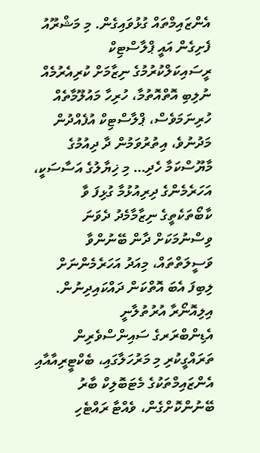އެންޒައިމްތައް ގުޅުވައިގެން. މި މަޝްރޫއު ފެށިގެން އައީ ޕްލާސްޓިކް ރީސައިކަލްކުރުމުގެ ނިޒާމަށް ކުރިއެރުމެއް ނުލިބި އޮތްއޮތުމާ، ހުރިހާ މައުލޫމާތެއް ހުރިނަމަވެސް، ޕްލާސްޓިކް އުފެއްދުން މަދުނުވެ، އިތުރުވަމުން ދާ ދިއުމުގެ މާޔޫސްކަމާ ހެދި… މި ޚިޔާލުގެ އަސާސަކީ، އަހަރެމެންގެ ދިރިއުޅުމާ ގުޅިފަ ވާ ކާބޯތަކެތީގެ ނިޒާމާމެދު ދެވަނަ ވިސްނުމަކަށް ދާން ބޭނުންވާ ވަސީލަތްތައް، މިއަދު އަހަރެމެންނަށް ލިބިފަ އެބަ އޮތްކަން ދައްކައިދިނުން.
އިލިއޮނޯރާ އުރުތުލާނީ
އެޑިންބްރަރގެ ސައިންސްވެރިން ތަރައްގީކުރި މި މަރުހަލާގައި، ބެކްޓީރިއާއާއި އެންޒައިމްތަކުގެ މެޓަބޮލިކް ބާރު ބޭނުންކޮށްގެން، ވެއްޓާ ރައްޓެހި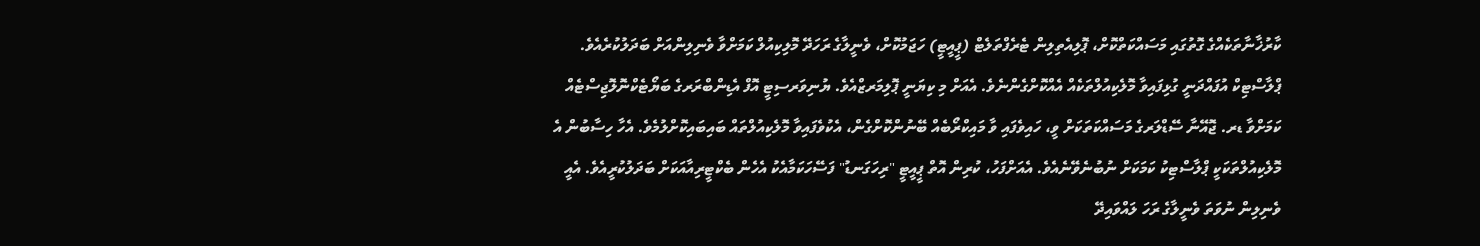ކާރުޚާނާތަކެއްގެ ގޮތުގައި މަސައްކަތްކޮށް، ޕޮލިއެތިލިން ޓެރެފްތަލެޓް (ޕީއީޓީ) ހަޖަމުކޮށް، ވެނީލާގެ ރަހަދޭ މޮލިކިއުލް ކަމަށްވާ ވެނިލިންއަށް ބަދަލުކުރެއެވެ.
ޕްލާސްޓިކް އުފައްދަނީ ގުޅިފައިވާ މޮލެކިއުލްތަކެއް އެއްކޮށްގެންނެވެ. އެއަށް މި ކިޔަނީ ޕޮލިމަރޒްއެވެ. ޔުނިވަރސިޓީ އޮފް އެޑިންބްރަރގެ ބަޔޯޓެކްނޮލޮޖިސްޓެއް ކަމަށްވާ ޑރ. ޖޮއޭނާ ސޭޑްލަރގެ މަސައްކަތަކަށް ވީ، ހައިވެފައި ވާ މައިކްރޯބެއް ބޭނުންކޮށްގެން، އެކުވެފައިވާ މޮލެކިއުލްތައް ބައިބައިކޮށްލުމެވެ. އެހާ ހިސާބުން އެ މޮލެކިއުލްތަކަކީ ޕްލާސްޓިކު ކަމަކަށް ނުބުނެވޭނެއެވެ. އެއަށްފަހު، ކުރިން އޮތް ޕީއީޓީ "ރިހަގަނޑު" ފަސޭހަކަމާއެކު އެހެން ބެކްޓީރިއާއަކަށް ބަދަލުކުރީއެވެ. އެއީ ވެނިލިން ނުވަތަ ވެނީލާގެ ރަހަ ލައްވައިދޭ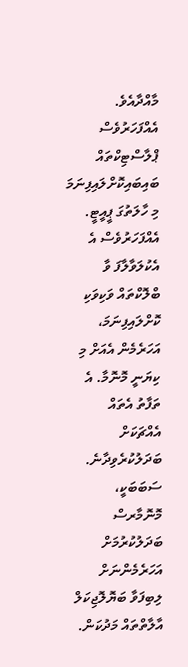މާއްދާއެވެ.
އެއްފަހަރުވެސް ޕްލާސްޓިކްތައް ބައިބައިކޮށްލައިފިނަމަ މި ހާލަތުގަ ޕީއީޓީ. އެއްފަހަރުވެސް އެ އެކުލަވާލާފަ ވާ ބްލޮކްތައް ވަކިވަކި ކޮށްލައިފިނަމަ، އަހަރެމެން އެއަށް މި ކިޔަނީ މޮނޮމާ. އެ ތަފާތު އެތައް އެއްޗަކަށް ބަދަލުކުރެވިދާނެ. ސަބަބަކީ، މޮނޮމާރސް ބަދަލުކުރުމަށް އަހަރެމެންނަށް ލިބިފަވާ ބަޔޮލޮޖިކަލް އާލާތްތައް މަދުކަން.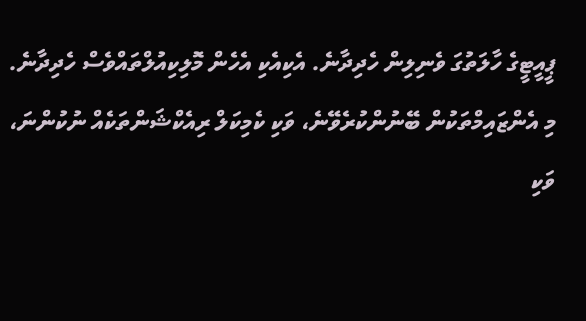ޕީއީޓީގެ ހާލަތުގަ ވެނިލިން ހެދިދާނެ. އެކިއެކި އެހެން މޮލިކިއުލްތައްވެސް ހެދިދާނެ. މި އެންޒައިމްތަކުން ބޭނުންކުރެވޭނެ، ވަކި ކެމިކަލް ރިއެކްޝަންތަކެއް ނުކުންނަ، ވަކި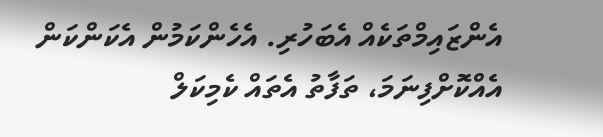އެންޒައިމްތަކެއް އެބަހުރި. އެހެންކަމުން އެކަންކަން އެއްކޮށްފިނަމަ، ތަފާތު އެތައް ކެމިކަލް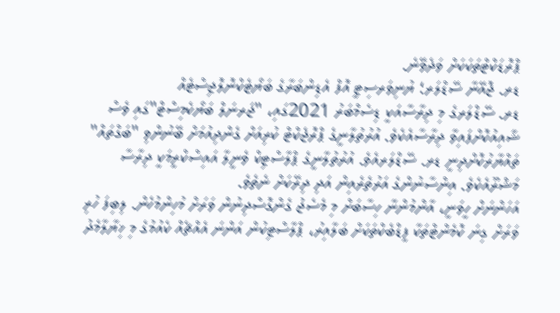ޕްރޮޑަކްޓްތަކަކަށް ވަދެވޭނެ.
ޑރ. ޖޮއޭނާ ސޭޑްލަރ؛ ޔުނިވަރސިޓީ އޮފް އެޑިންބަރާގެ ބަޔޯޓެކްނޮލޮޖިސްޓެއް
ޑރ. ސޭޑްލަރގެ މި ދިރާސާއަކީ ޑިސެމްބަރު 2021ގައި، "ޖަރނަލް ބަޔޯކެމިސްޓް"ގައި ވެސް ޝާއިއުކޮށްފައިވާ ދިރާސާއެކެވެ. އުރުތުލާނީގެ ޕްރޮޖެކްޓް ކުރިއަށް ގެންދިއުމަށް ބޭނުންވި "ބަގްތައް" ތައްޔާރުކޮށްދިނީ ޑރ. ސޭޑްލަރއެވެ. އުރުތުލާނީގެ ޕްލާސްޓިކް ވެނީލާ އައިސްކްރީމަކީ ދިރާސާ މަޝްރޫއެކެވެ. އިންސާނުންގެ އަރުތެރެއިން އަދި ދިރޭކަށް ނެތެވެ.
އަހަންނަށް ހީވަނީ، އާންމުންނާ ހިސާބަށް މި މެސެޖު ގެންގޮސްދިނުން ވަރަށް މުހިންމުހެން. ލިބިފަ ހުރި ވަރަށް ގިނަ ކޮމެންޓްތަކާ ފީޑްބެކްތަކަށް ބަލާއިރު، ޕްލާސްޓިކުން އަންނަ އެއްޗެއް ކެއުމުގެ މި ޚިޔާލާމެދު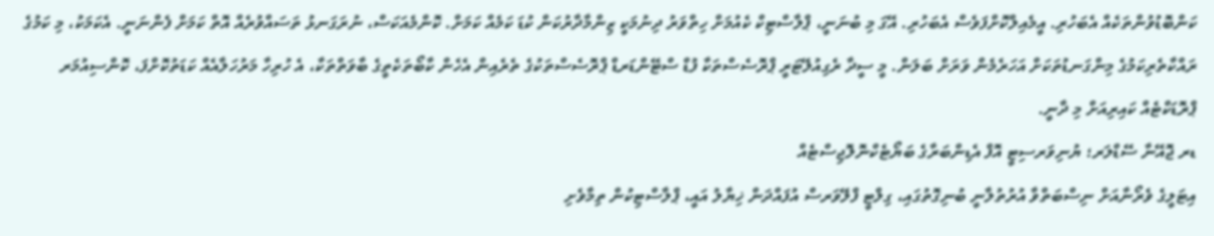ކަންބޮޑުވުންތަކެއް އެބަހުރި. އީމެއިލްކޮށްފަވެސް އެބަހުރި. އޭގަ މި ބުނަނީ، ޕްލާސްޓިކް ކެއުމަށް ހިތްވަރު ދިނުމަކީ ޒިންމާދާރުކަން ކުޑަ ކަމެއް ކަމަށް. ކޮންމެއަކަސް، ނުރަގަނޅު ތަސައްވުރެއް އޮތް ކަމަށް ފެންނަނީ. އެކަމަކު، މި ކަމުގެ ރައްކާތެރިކަމުގެ މިންގަނޑުތަކަށް އަހަރެމެން ވަރަށް ބަލަން. މީ ސީދާ ރެގިއުލޭޓަރީ ޕްރޮސެސްތަކާ ފުޑް ސްޓޭންޑަރޑް ޕްރޮސެސްތަކުގެ ތެރެއިން އެހެން ކާބޯތަކެތީގެ ބާވަތްތަކާ، އެ ހުރިހާ މަރުހަލާއެއް ކަޑަތުކޮށްފަ، ކޮންސިއުމަރ ޕްރޮޑަކްޓެއް ކައިރިއަށް މި ދާނީ.
ޑރ ޖޮއޭނާ ސޭޑްލަރ؛ ޔުނިވަރސިޓީ އޮފް އެޑިންބަރާގެ ބަޔޯޓެކްނޮލޮޖިސްޓެއް
އިޓަލީގެ ވެރޯނާއަށް ނިސްބަތްވާ އުރުތުލާނީ ބުނިގޮތުގައި، ގިލްޓީ ފްލޭވަރސް އުފައްދަން ޚިޔާލު އައީ، ޕްލާސްޓިކުން ތިމާވެށި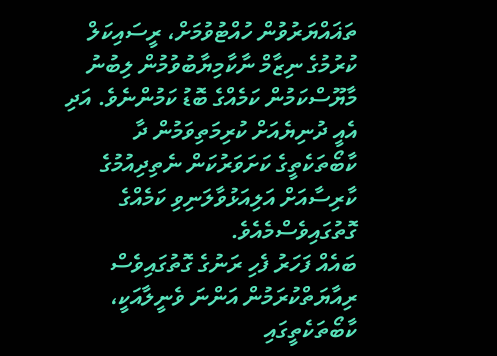ތަޣައްޔަރުވުން ހުއްޓުވުމަށް، ރީސައިކަލް ކުރުމުގެ ނިޒާމް ނާކާމިޔާބުވުމުން ލިބުނު މާޔޫސްކަމުން ކަމެއްގެ ބޮޑު ކަމުންނެވެ. އަދި އެއީ ދުނިޔެއަށް ކުރިމަތިވަމުން ދާ ކާބޯތަކެތީގެ ކަށަވަރުކަން ނެތިދިއުމުގެ ކާރިސާއަށް އަލިއަޅުވާލަނިވި ކަމެއްގެ ގޮތުގައިވެސްމެއެވެ.
ބައެއް ފަހަރު ފެހި ރަނުގެ ގޮތުގައިވެސް ރިއާޔަތްކުރަމުން އަންނަ ވެނީލާއަކީ، ކާބޯތަކެތީގައި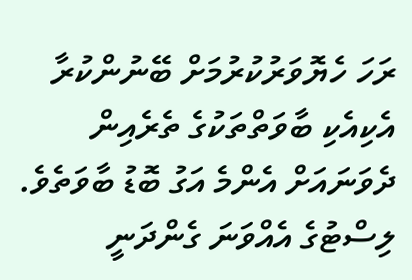ރަހަ ހެޔޮވަރުކުރުމަށް ބޭނުންކުރާ އެކިއެކި ބާވަތްތަކުގެ ތެރެއިން ދެވަނައަށް އެންމެ އަގު ބޮޑު ބާވަތެވެ. ލިސްޓުގެ އެއްވަނަ ގެންދަނީ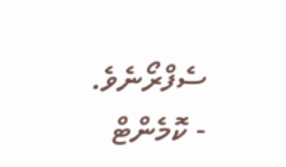ސެފްރޯނެވެ.
- ކޮމެންޓް